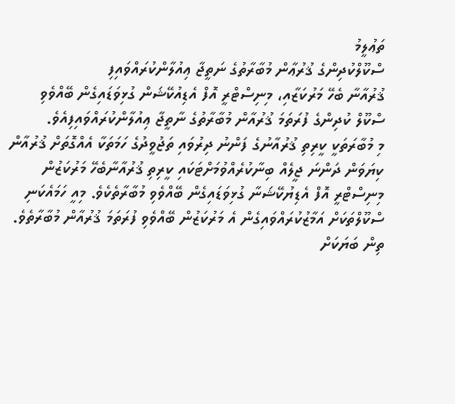ތަޢުލީމު
ސްކޫލްކުދިންގެ ޤުރުޢާން މުބާރާތުގެ ނަތީޖާ ޢިއުލާންކުރައްވައިފި
ޤުރުއާނާ ބެހޭ މަރުކަޒާއި، މިނިސްޓްރީ އޮފް އެޑިއުކޭޝަން ގުޅިވަޑައިގެން ބޭއްވެވި ސްކޫލް ކުދިންގެ ފުރަތަމަ ޤުރުއާން މުބާރާތުގެ ނާތީޖާ ޢިއުލާންކުރައްވައިފިއެވެ.
މި މުބާރަތަކީ ކީރިތި ޤުރުއާނުގެ ފަންނު ދިރުވައި ތަޖުވީދުގެ ހަމަތަކާ އެއްގޮތަށް ޤުރުއާން ކިޔަވަން ދަންނަ ޖީލެއް ބިނާކުރެއްވުމަށްޓަކައި ކީރިތި ޤުރުއާނާބެހޭ މަރުކަޒުން މިނިސްޓްރީ އޮފް އެޑިޔުކޭޝަނާ ގުޅިވަޑައިގެން ބޭއްވެވި މުބާރާތެކެވެ. މިއީ ހަމައެކަނި ސްކޫލްތަކަށް އަމާޒުކުރައްވައިގެން އެ މަރުކަޒުން ބޭއްވެވި ފުރަތަމަ ޤުރުއާން މުބާރާތެވެ.
ތިން ބަޔަކަށް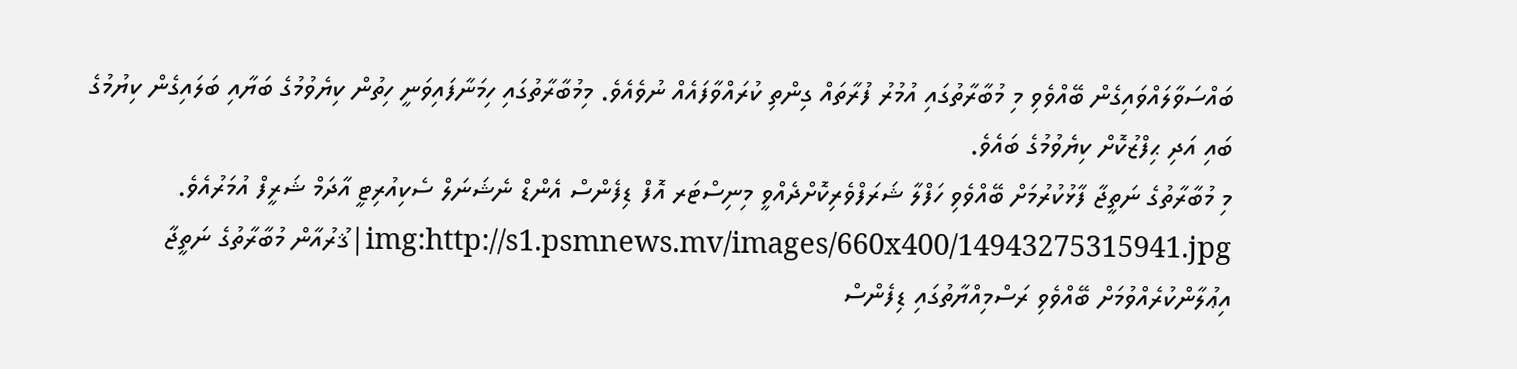ބައްސަވާލައްވައިގެން ބޭއްވެވި މި މުބާރާތުގައި އުމުރު ފުރާތައް ގިންތި ކުރައްވާފައެއް ނުވެއެވެ. މިމުބާރާތުގައި ހިމަނާފައިވަނީ ހިތުން ކިޔެވުމުގެ ބަޔާއި ބަލައިގެން ކިޔުމުގެ ބައި އަދި ޙިފްޒުކޮށް ކިޔެވުމުގެ ބައެވެ.
މި މުބާރާތުގެ ނަތީޖާ ފާޅުކުރުމަށް ބޭއްވެވި ހަފްލާ ޝަރަފްވެރިކޮށްދެއްވީ މިނިސްޓަރ އޮފް ޑިފެންސް އެންޑް ނެޝަނަލް ސެކިއުރިޓީ އާދަމް ޝަރީފް އުމަރުއެވެ.
img:http://s1.psmnews.mv/images/660x400/14943275315941.jpg|ޤުރުއާން މުބާރާތުގެ ނަތީޖާ އިޢުލާންކުރެއްވުމަށް ބޭއްވެވި ރަސްމިއްޔާތުގައި ޑިފެންސް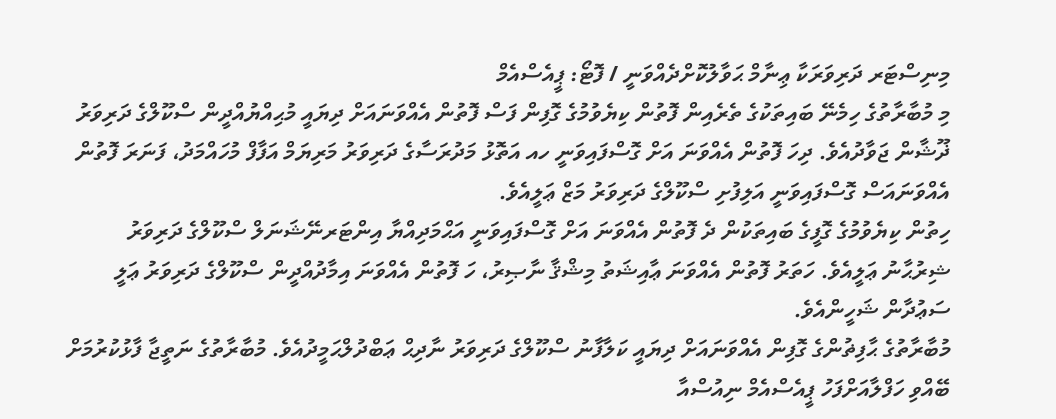މިނިސްޓަރ ދަރިވަރަކާ ޢިނާމް ޙަވާލުކޮށްދެއްވަނީ / ފޮޓޯ: ޕީއެސްއެމް
މި މުބާރާތުގެ ހިމެނޭ ބައިތަކުގެ ތެރެއިން ފޮތުން ކިޔެވުމުގެ ގޮފިން ފަސް ފޮތުން އެއްވަނައަށް ދިޔައީ މުޙިއްޔުއްދީން ސްކޫލްގެ ދަރިވަރު ޛޫޝާން ޖަވާދުއެވެ. ދިހަ ފޮތުން އެއްވަނަ އަށް ގޮސްފައިވަނީ ހއ އަތޮޅު މަދުރަސާގެ ދަރިވަރު މަރިޔަމް އަފާފް މުހައްމަދު، ފަނަރަ ފޮތުން އެއްވަނައަސް ގޮސްފައިވަނީ އަލިފުށި ސްކޫލްގެ ދަރިވަރު މަޒް ޢަލީއެވެ.
ހިތުން ކިޔެވުމުގެ ގޮފީގެ ބައިތަކުން ދެ ފޮތުން އެއްވަނަ އަށް ގޮސްފައިވަނީ އަޙްމަދިއްޔާ އިންޓަރނޭޝަނަލް ސްކޫލްގެ ދަރިވަރު ޝިރުޙާނު ޢަލީއެވެ. ހަތަރު ފޮތުން އެއްވަނަ ޢާއިޝަތު މިޝްޤާ ނާޞިރު، ހަ ފޮތުން އެއްވަނަ އިމާދުއްދީން ސްކޫލްގެ ދަރިވަރު ޢަލީ ސަޢުދާން ޝަހީންއެވެ.
މުބާރާތުގެ ޙާފިޡުންގެ ގޮފިން އެއްވަނައަށް ދިޔައީ ކަލާފާނު ސްކޫލްގެ ދަރިވަރު ނާދިޙް ޢަބްދުލްޙަމީދުއެވެ. މުބާރާތުގެ ނަތީޖާ ފާޅުކުރުމަށް ބޭއްވި ހަފްލާއަށްފަހު ޕީއެސްއެމް ނިއުސްއާ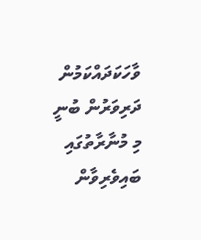ވާހަކަދައްކަމުން ދަރިވަރުން ބުނީ މި މުނާރާތުގައި ބައިވެރިވާން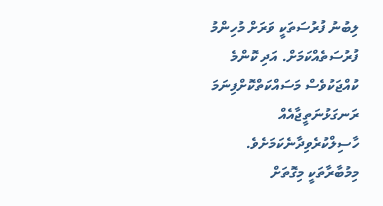ލިބުނު ފުރުސަތަކީ ވަރަށް މުހިންމު ފުރުސަތެއްކަމަށް. އަދި ކޮންމެ ކުއްޖަކުވެސް މަސައްކަތްކޮށްފިނަމަ ރަނގަޅުނަތީޖާއެއް ހާސިލްކުރެވިދާނެކަމަށެވެ.
މިމުބާރާތަކީ މިގޮތަށް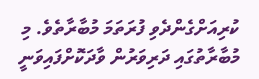ކުރިއަށްގެންދެވި ފުރަތަމަ މުބާރާތެވެ. މި މުބާރާތުގައި ދަރިވަރުން ވާދަކޮށްފައިވަނީ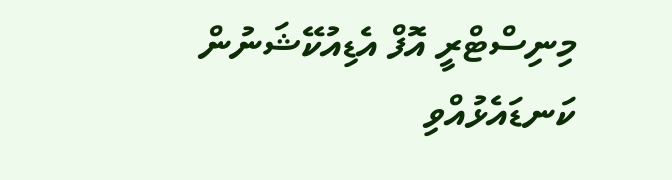މިނިސްޓްރީ އޮފް އެޑިއުކޭޝަނުން ކަނޑައެޅުއްވި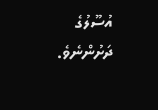އުސޫލުގެ ދަށުންނެވެ.